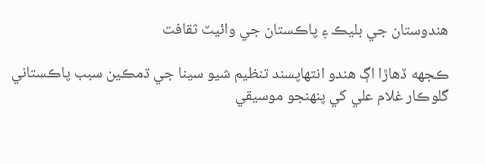هندوستان جي بليڪ ۽ پاڪستان جي وائيٽ ثقافت

ڪجهه ڏهاڙا اڳ هندو انتهاپسند تنظيم شيو سينا جي ڌمڪين سبب پاڪستاني گلوڪار غلام علي کي پنهنجو موسيقي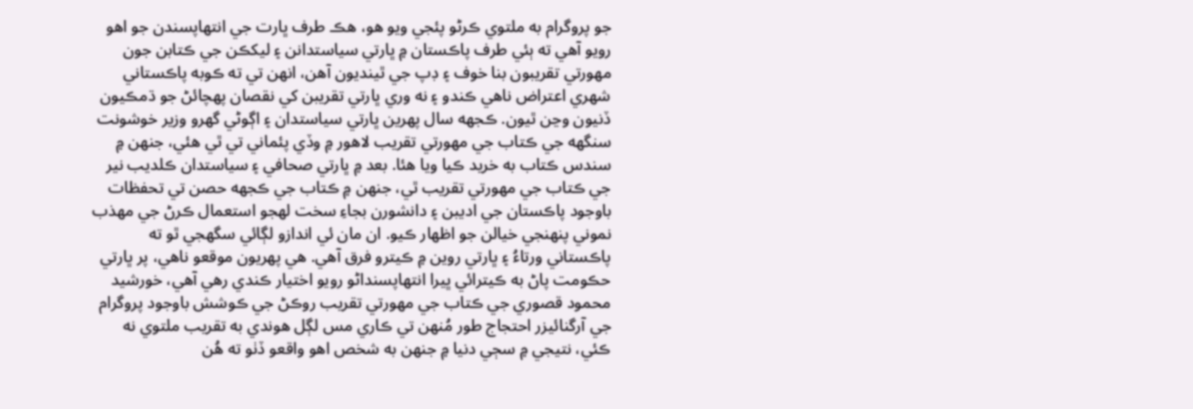جو پروگرام به ملتوي ڪرڻو پئجي ويو هو، هڪ طرف ڀارت جي انتهاپسندن جو اهو رويو آهي ته ٻئي طرف پاڪستان ۾ ڀارتي سياستدانن ۽ ليکڪن جي ڪتابن جون مهورتي تقريبون بنا خوف ۽ ڊپ جي ٿينديون آهن، انهن تي ته ڪوبه پاڪستاني شهري اعتراض ناهي ڪندو ۽ نه وري ڀارتي تقريبن کي نقصان پهچائڻ جو ڌمڪيون ڏنيون وڃن ٿيون. ڪجهه سال پهرين ڀارتي سياستدان ۽ اڳوڻي گهرو وزير خوشونت سنگهه جي ڪتاب جي مهورتي تقريب لاهور ۾ وڏي پئماني تي ٿي هئي، جنهن ۾ سندس ڪتاب به خريد ڪيا ويا هئا. بعد ۾ ڀارتي صحافي ۽ سياستدان ڪلديب نير جي ڪتاب جي مهورتي تقريب ٿي، جنهن ۾ ڪتاب جي ڪجهه حصن تي تحفظات باوجود پاڪستان جي اديبن ۽ دانشورن بجاءِ سخت لهجو استعمال ڪرڻ جي مهذب نموني پنهنجي خيالن جو اظهار ڪيو. ان مان ئي اندازو لڳائي سگهجي ٿو ته پاڪستاني ورتاءُ ۽ ڀارتي روين ۾ ڪيترو فرق آهي. هي پهريون موقعو ناهي، پر ڀارتي حڪومت پاڻ به ڪيترائي ڀيرا انتهاپسنداڻو رويو اختيار ڪندي رهي آهي، خورشيد محمود قصوري جي ڪتاب جي مهورتي تقريب روڪڻ جي ڪوشش باوجود پروگرام جي آرگنائيزر احتجاج طور مُنهن تي ڪاري مس لڳل هوندي به تقريب ملتوي نه ڪئي، نتيجي ۾ سڄي دنيا ۾ جنهن به شخص اهو واقعو ڏٺو ته هُن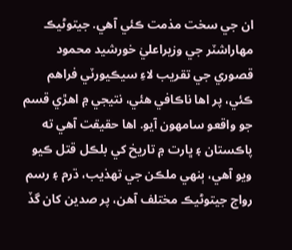ان جي سخت مذمت ڪئي آهي. جيتوڻيڪ مهاراشٽر جي وزيراعليٰ خورشيد محمود قصوري جي تقريب لاءِ سيڪيورٽي فراهم ڪئي، پر اها ناڪافي هئي، نتيجي ۾ اهڙي قسم جو واقعو سامهون آيو. اها حقيقت آهي ته پاڪستان ۽ ڀارت ۾ تاريخ کي بلڪل قتل ڪيو ويو آهي، ٻنهي ملڪن جي تهذيب، ڌرم ۽ رسم رواج جيتوڻيڪ مختلف آهن، پر صدين کان گڏ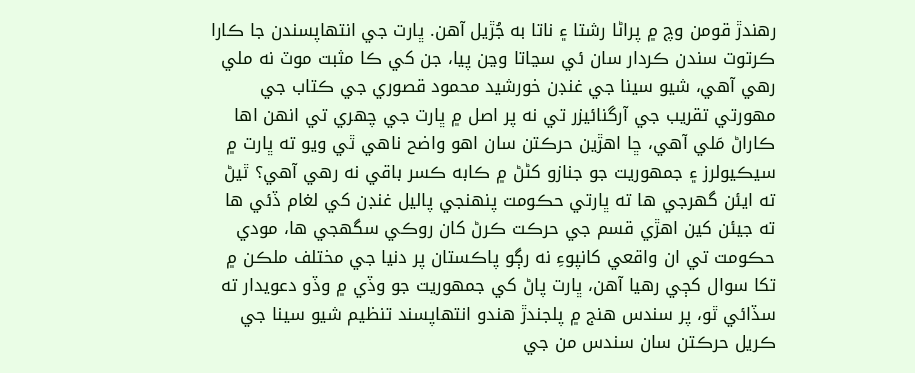رهندڙ قومن وچ ۾ پراڻا رشتا ۽ ناتا به جُڙيل آهن. ڀارت جي انتهاپسندن جا ڪارا ڪرتوت سندن ڪردار سان ئي سڃاتا وڃن پيا، جن کي ڪا مثبت موٽ نه ملي رهي آهي، شيو سينا جي غنڊن خورشيد محمود قصوري جي ڪتاب جي مهورتي تقريب جي آرگنائيزر تي نه پر اصل ۾ ڀارت جي چهري تي انهن اها ڪاراڻ مَلي آهي، ڇا اهڙين حرڪتن سان اهو واضح ناهي ٿي ويو ته ڀارت ۾ سيڪيولرز ۽ جمهوريت جو جنازو کڻڻ ۾ ڪابه ڪسر باقي نه رهي آهي؟ ٿيڻ ته ايئن گهرجي ها ته ڀارتي حڪومت پنهنجي پاليل غنڊن کي لغام ڏئي ها ته جيئن کين اهڙي قسم جي حرڪت ڪرڻ کان روڪي سگهجي ها، مودي حڪومت تي ان واقعي کانپوءِ نه رڳو پاڪستان پر دنيا جي مختلف ملڪن ۾ تکا سوال کڄي رهيا آهن، ڀارت پاڻ کي جمهوريت جو وڏي ۾ وڏو دعويدار ته سڏائي ٿو، پر سندس هنج ۾ پلجندڙ هندو انتهاپسند تنظيم شيو سينا جي ڪريل حرڪتن سان سندس من جي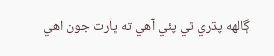ڳالهه پڌري ٿي پئي آهي ته ڀارت جون اهي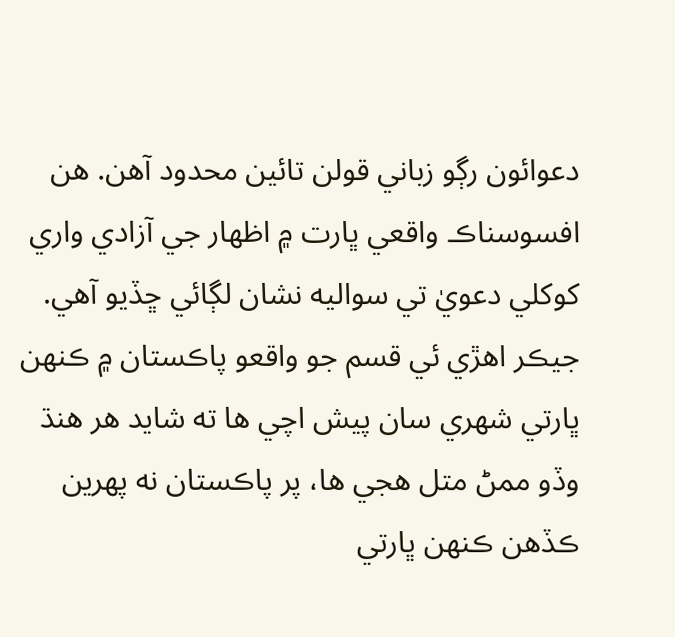دعوائون رڳو زباني قولن تائين محدود آهن. هن افسوسناڪ واقعي ڀارت ۾ اظهار جي آزادي واري کوکلي دعويٰ تي سواليه نشان لڳائي ڇڏيو آهي. جيڪر اهڙي ئي قسم جو واقعو پاڪستان ۾ ڪنهن ڀارتي شهري سان پيش اچي ها ته شايد هر هنڌ وڏو ممڻ متل هجي ها، پر پاڪستان نه پهرين ڪڏهن ڪنهن ڀارتي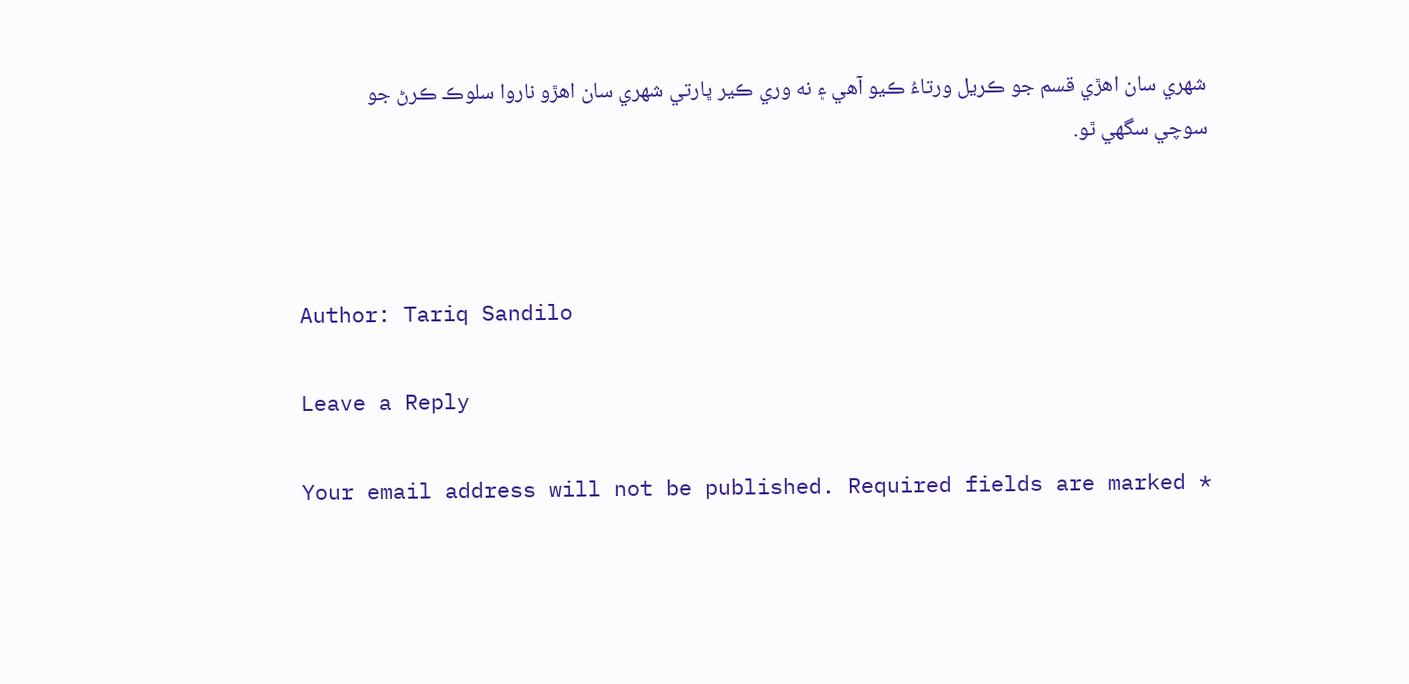شهري سان اهڙي قسم جو ڪريل ورتاءُ ڪيو آهي ۽ نه وري ڪير ڀارتي شهري سان اهڙو ناروا سلوڪ ڪرڻ جو سوچي سگهي ٿو.



Author: Tariq Sandilo

Leave a Reply

Your email address will not be published. Required fields are marked *